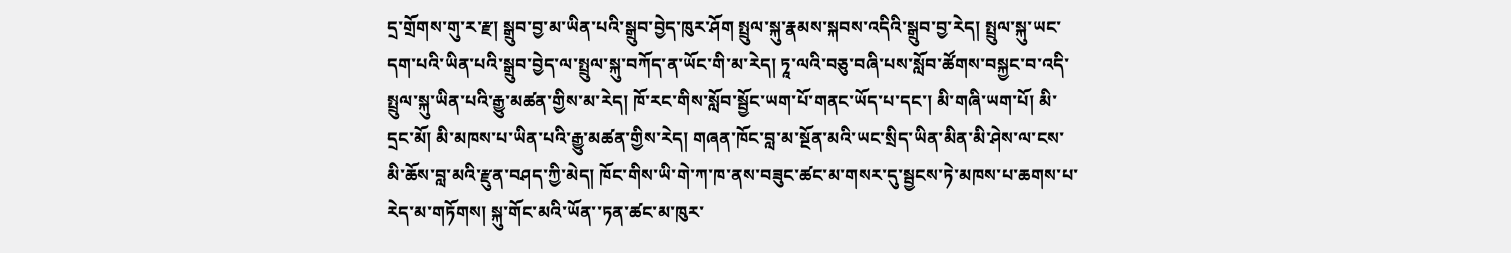དྲ་གྲོགས་གུ་ར་རྫ། སྒྲུབ་བྱ་མ་ཡིན་པའི་སྒྲུབ་བྱེད་ཁུར་ཤོག སྤྲུལ་སྐུ་རྣམས་སྐབས་འདིའི་སྒྲུབ་བྱ་རེད། སྤྲུལ་སྐུ་ཡང་དག་པའི་ཡིན་པའི་སྒྲུབ་བྱེད་ལ་སྤྲུལ་སྐུ་བཀོད་ན་ཡོང་གི་མ་རེད། ཏཱ་ལའི་བཅུ་བཞི་པས་སློབ་ཚོགས་བསྐྱང་བ་འདི་སྤྲུལ་སྐུ་ཡིན་པའི་རྒྱུ་མཚན་གྱིས་མ་རེད། ཁོ་རང་གིས་སློབ་སྦྱོང་ཡག་པོ་གནང་ཡོད་པ་དང་། མི་གཞི་ཡག་པོ། མི་དྲང་མོ། མི་མཁས་པ་ཡིན་པའི་རྒྱུ་མཚན་གྱིས་རེད། གཞན་ཁོང་བླ་མ་སྔོན་མའི་ཡང་སྲིད་ཡིན་མིན་མི་ཤེས་ལ་ངས་མི་ཆོས་བླ་མའི་རྫུན་བཤད་ཀྱི་མེད། ཁོང་གིས་ཡི་གེ་ཀ་ཁ་ནས་བཟུང་ཚང་མ་གསར་དུ་སྦྱངས་ཏེ་མཁས་པ་ཆགས་པ་རེད་མ་གཏོགས། སྐུ་གོང་མའི་ཡོན་་ཏན་ཚང་མ་ཁུར་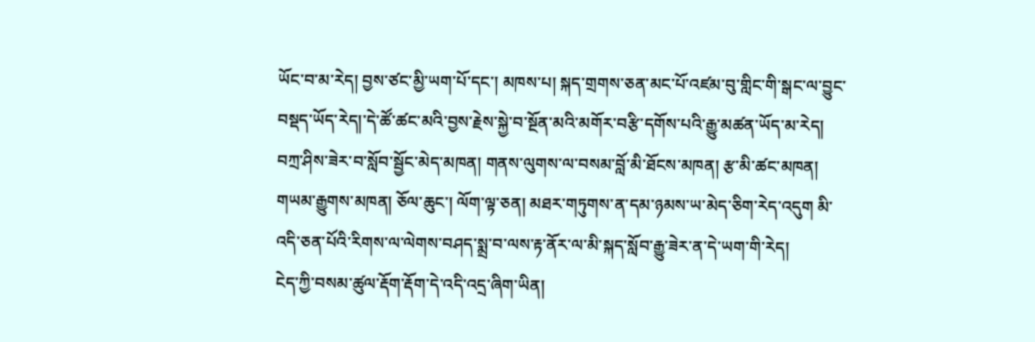ཡོང་བ་མ་རེད། བྱས་ཙང་མྱི་ཡག་པོ་དང་། མཁས་པ། སྐད་གྲགས་ཅན་མང་པོ་འཛམ་བུ་གླིང་གི་སྒང་ལ་བྱུང་བསྡད་ཡོད་རེད།་དེ་ཚོ་ཚང་མའི་བྱས་རྗེས་སྐྱེ་བ་སྔོན་མའི་མགོར་བརྩི་དགོས་པའི་རྒྱུ་མཚན་ཡོད་མ་རེད།
བཀྲ་ཤིས་ཟེར་བ་སློབ་སྦྱོང་མེད་མཁན། གནས་ལུགས་ལ་བསམ་བློ་མི་ཐོངས་མཁན། རྩ་མི་ཚང་མཁན། གཡམ་རྒྱུགས་མཁན། ཅོལ་ཆུང་། ལོག་ལྟ་ཅན། མཐར་གཏུགས་ན་དམ་ཉམས་ཡ་མེད་ཅིག་རེད་འདུག མི་འདི་ཅན་པོའི་རིགས་ལ་ལེགས་བཤད་སྨྲ་བ་ལས་རྟ་ནོར་ལ་མི་སྐད་སློབ་རྒྱུ་ཟེར་ན་དེ་ཡག་གི་རེད།
ངེད་ཀྱི་བསམ་ཚུལ་རྡོག་རྡོག་དེ་འདི་འདྲ་ཞིག་ཡིན།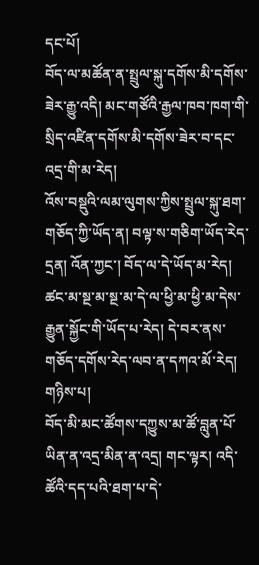དང་པོ།
བོད་ལ་མཚོན་ན་སྤྲུལ་སྐུ་དགོས་མི་དགོས་ཟེར་རྒྱུ་འདི། མང་གཙོའི་རྒྱལ་ཁབ་ཁག་གི་སྲིད་འཛིན་དགོས་མི་དགོས་ཟེར་བ་དང་འདྲ་གི་མ་རེད།
འོས་བསྡུའི་ལམ་ལུགས་ཀྱིས་སྤྲུལ་སྐུ་ཐག་གཅོད་ཀྱི་ཡོད་ན། བལྟ་ས་གཅིག་ཡོད་རེད་དྲན། འོན་ཀྱང་། བོད་ལ་དེ་ཡོད་མ་རེད། ཚང་མ་སྔ་མ་སྔ་མ་དེ་ལ་ཕྱི་མ་ཕྱི་མ་དེས་རྒྱུན་སྐྱོང་གི་ཡོད་པ་རེད། དེ་བར་ནས་གཅོད་དགོས་རེད་ལབ་ན་དཀའ་མོ་རེད།
གཉིས་པ།
བོད་མི་མང་ཚོགས་དཀྱུས་མ་ཚོ་བླུན་པོ་ཡིན་ན་འདྲ་མིན་ན་འདྲ། གང་ལྟར། འདི་ཚོའི་དད་པའི་ཐག་པ་དེ་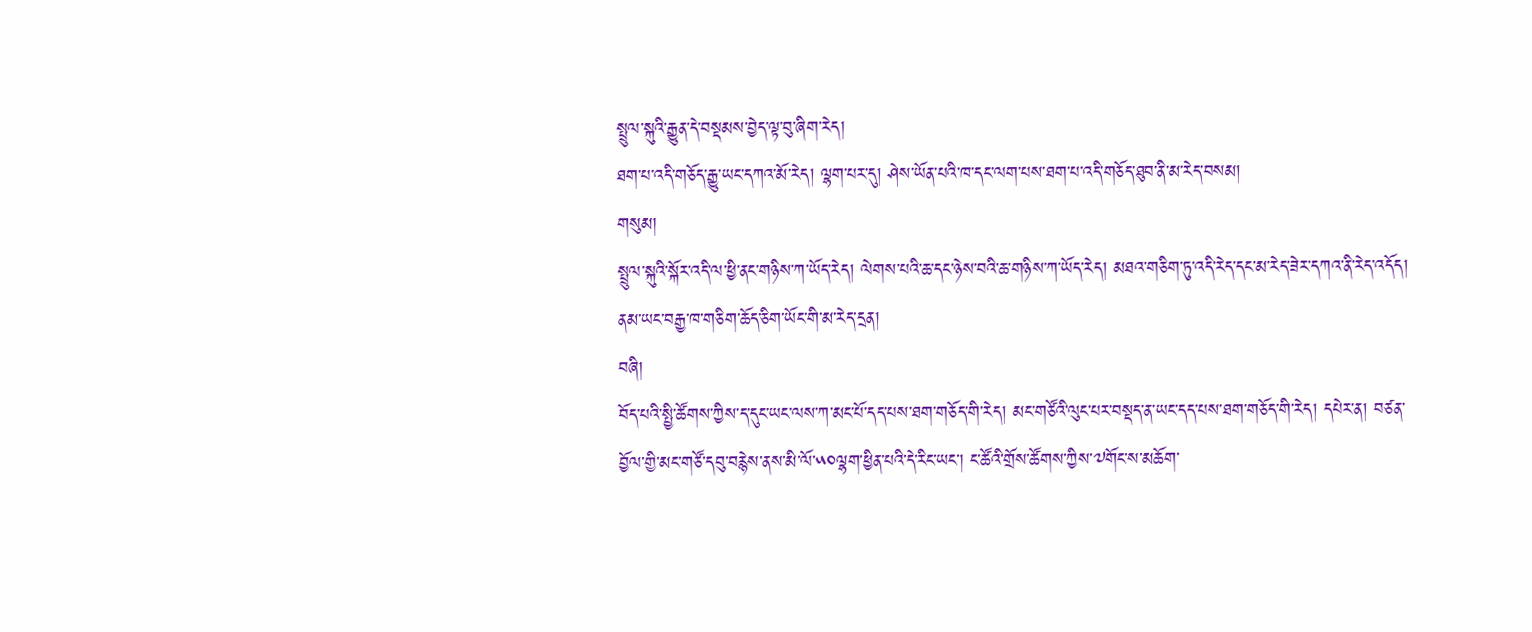སྤྲུལ་སྐུའི་རྒྱུན་དེ་བསྡམས་བྱེད་ལྟ་བུ་ཞིག་རེད།
ཐག་པ་འདི་གཅོད་རྒྱུ་ཡང་དཀའ་མོ་རེད། ལྷག་པར་དུ། ཤེས་ཡོན་པའི་ཁ་དང་ལག་པས་ཐག་པ་འདི་གཅོད་ཐུབ་ནི་མ་རེད་བསམ།
གསུམ།
སྤྲུལ་སྐུའི་སྐོར་འདི་ལ་ཕྱི་ནང་གཉིས་ཀ་ཡོད་རེད། ལེགས་པའི་ཆ་དང་ཉེས་བའི་ཆ་གཉིས་ཀ་ཡོད་རེད། མཐའ་གཅིག་ཏུ་འདི་རེད་དང་མ་རེད་ཟེར་དཀའ་ནི་རེད་འདོད།
ནམ་ཡང་བརྒྱ་ཁ་གཅིག་ཆོད་ཅིག་ཡོང་གི་མ་རེད་དྲན།
བཞི།
བོད་པའི་སྤྱི་ཚོགས་ཀྱིས་ད་དུང་ཡང་ལས་ཀ་མང་པོ་དད་པས་ཐག་གཅོད་གི་རེད། མང་གཙོའི་ལུང་པར་བསྡད་ན་ཡང་དད་པས་ཐག་གཅོད་གི་རེད། དཔེར་ན། བཙན་བྱོལ་གྱི་མང་གཙོ་དབུ་བརྙེས་ནས་མི་ལོ་༥༠ལྷག་ཕྱིན་པའི་དེ་རིང་ཡང་། ང་ཚོའི་གྲོས་ཚོགས་ཀྱིས་༧གོང་ས་མཆོག་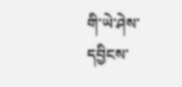གི་ཡེ་ཤེས་དབྱིངས་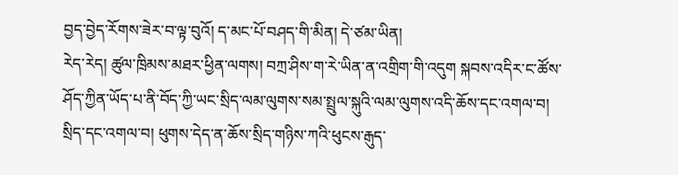བྱད་བྱེད་རོགས་ཟེར་བ་ལྟ་བུའོ། ད་མང་པོ་བཤད་གི་མིན། དེ་ཙམ་ཡིན།
རེད་རེད། ཚུལ་ཁྲིམས་མཐར་ཕྱིན་ལགས། བཀྲ་ཤིས་ག་རེ་ཡིན་ན་འགྲིག་གི་འདུག སྐབས་འདིར་ང་ཚོས་ཤོད་ཀྱིན་ཡོད་པ་ནི་བོད་ཀྱི་ཡང་སྲིད་ལམ་ལུགས་སམ་སྤྲུལ་སྐུའི་ལམ་ལུགས་འདི་ཆོས་དང་འགལ་བ། སྲིད་དང་འགལ་བ། ཕུགས་དེད་ན་ཆོས་སྲིད་གཉིས་ཀའི་ཕུངས་རྒུད་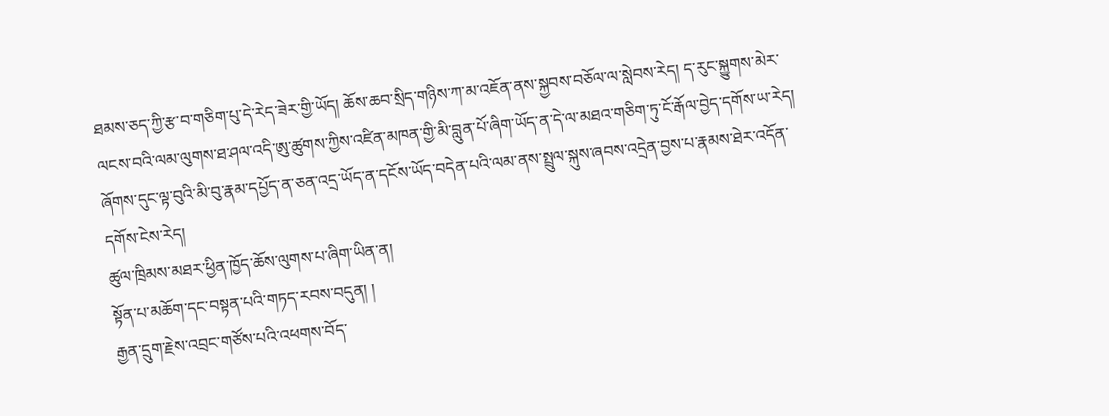ཐམས་ཅད་ཀྱི་རྩ་བ་གཅིག་པུ་དེ་རེད་ཟེར་གྱི་ཡོད། ཆོས་ཆབ་སྲིད་གཉིས་ཀ་མ་འཇོན་ནས་སྐྱབས་བཅོལ་ལ་སླེབས་རེད། ད་རུང་སྐྱུགས་མེར་ལངས་བའི་ལམ་ལུགས་ཐ་ཤལ་འདི་ཨུ་ཚུགས་ཀྱིས་འཛིན་མཁན་གྱི་མི་བླུན་པོ་ཞིག་ཡོད་ན་དེ་ལ་མཐའ་གཅིག་ཏུ་ངོ་རྒོལ་བྱེད་དགོས་ཡ་རེད། ཞོགས་དུང་ལྟ་བུའི་མི་བུ་རྣམ་དཔྱོད་ན་ཅན་འདྲ་ཡོད་ན་དངོས་ཡོད་བདེན་པའི་ལམ་ནས་སྤྲུལ་སྐུས་ཞབས་འདྲེན་བྱས་པ་རྣམས་ཐེར་འདོན་དགོས་ངེས་རེད།
ཚུལ་ཁྲིམས་མཐར་ཕྱིན་ཁྱོད་ཆོས་ལུགས་པ་ཞིག་ཡིན་ན།
སྟོན་པ་མཆོག་དང་བསྟན་པའི་གཏད་རབས་བདུན། །
རྒྱན་དྲུག་རྗེས་འབྲང་གཙོས་པའི་འཕགས་བོད་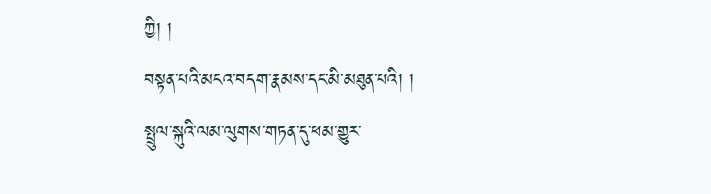ཀྱི། །
བསྟན་པའི་མངའ་བདག་རྣམས་དང་མི་མཐུན་པའི། །
སྤྲུལ་སྐུའི་ལམ་ལུགས་གཏན་དུ་ཕམ་གྱུར་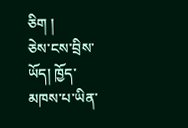ཅིག །
ཅེས་ངས་བྲིས་ཡོད། ཁྱོད་མཁས་པ་ཡིན་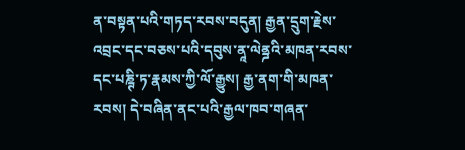ན་བསྟན་པའི་གཏད་རབས་བདུན། རྒྱན་དྲུག་རྗེས་འབྲང་དང་བཅས་པའི་དབུས་ནཱ་ལེནྜའི་མཁན་རབས་དང་པཎྚི་ཏ་རྣམས་ཀྱི་ལོ་རྒྱུས། རྒྱ་ནག་གི་མཁན་རབས། དེ་བཞིན་ནང་པའི་རྒྱལ་ཁབ་གཞན་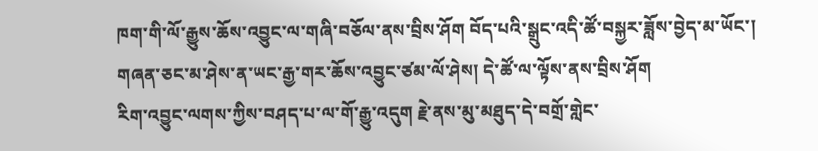ཁག་གི་ལོ་རྒྱུས་ཆོས་འབྱུང་ལ་གཞི་བཅོལ་ནས་བྲིས་ཤོག བོད་པའི་སྒྲུང་འདི་ཚོ་བསྐྱར་ཟློས་བྱེད་མ་ཡོང་། གཞན་ཅང་མ་ཤེས་ན་ཡང་རྒྱ་གར་ཆོས་འབྱུང་ཙམ་ལོ་ཤེས། དེ་ཚོ་ལ་ལྟོས་ནས་བྲིས་ཤོག
རིག་འབྱུང་ལགས་ཀྱིས་བཤད་པ་ལ་གོ་རྒྱུ་འདུག རྗེ་ནས་མུ་མཐུད་དེ་བགྲོ་གླེང་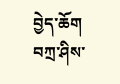བྱེད་ཆོག
བཀྲ་ཤིས་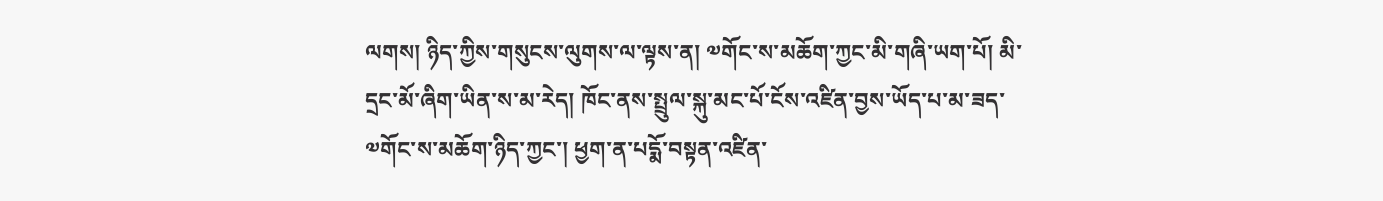ལགས། ཉིད་ཀྱིས་གསུངས་ལུགས་ལ་ལྟས་ན། ༧གོང་ས་མཆོག་ཀྱང་མི་གཞི་ཡག་པོ། མི་དྲང་མོ་ཞིག་ཡིན་ས་མ་རེད། ཁོང་ནས་སྤྲུལ་སྐུ་མང་པོ་ངོས་འཛིན་བྱས་ཡོད་པ་མ་ཟད་༧གོང་ས་མཆོག་ཉིད་ཀྱང་། ཕྱག་ན་པདྨོ་བསྟན་འཛིན་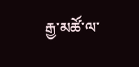རྒྱ་མཚོ་ལ་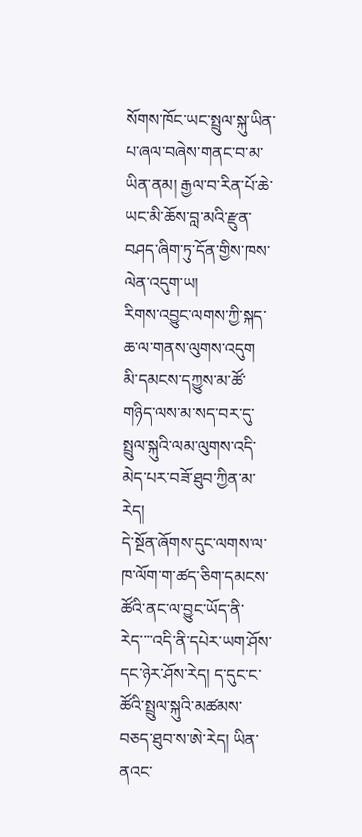སོགས་ཁོང་ཡང་སྤྲུལ་སྐུ་ཡིན་པ་ཞལ་བཞེས་གནང་བ་མ་ཡིན་ནམ། རྒྱལ་བ་རིན་པོ་ཆེ་ཡང་མི་ཆོས་བླ་མའི་རྫུན་བཤད་ཞིག་ཏུ་དོན་གྱིས་ཁས་ལེན་འདུག་ཡ།
རིགས་འབྱུང་ལགས་ཀྱི་སྐད་ཆ་ལ་གནས་ལུགས་འདུག
མི་དམངས་དཀྱུས་མ་ཚོ་གཉིད་ལས་མ་སད་བར་དུ་སྤྲུལ་སྐུའི་ལམ་ལུགས་འདི་མེད་པར་བཟོ་ཐུབ་ཀྱིན་མ་རེད།
དེ་སྔོན་ཞོགས་དུང་ལགས་ལ་ཁ་ལོག་ག་ཚད་ཅིག་དམངས་ཚོའི་ནང་ལ་བྱུང་ཡོད་ནི་རེད་་་་འདི་ནི་དཔེར་ཡག་ཤོས་དང་ཉེར་ཤོས་རེད། ད་དུང་ང་ཚོའི་སྤྲུལ་སྐུའི་མཚམས་བཅད་ཐུབ་ས་ཨེ་རེད། ཡིན་ནའང་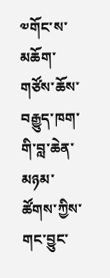༧གོང་ས་མཆོག་གཙོས་ཆོས་བརྒྱུད་ཁག་གི་བླ་ཆེན་མཉམ་ཚོགས་ཀྱིས་གང་བྱུང་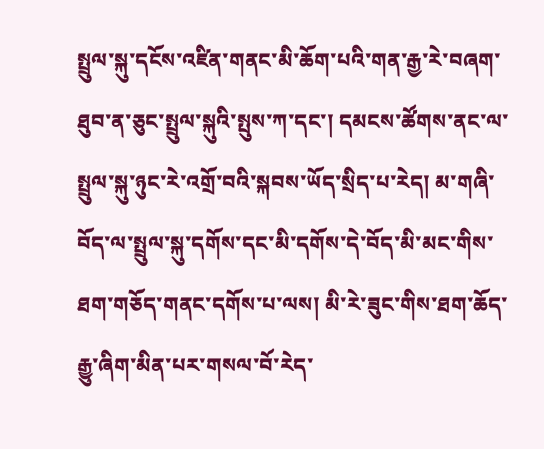སྤྲུལ་སྐུ་དངོས་འཛིན་གནང་མི་ཆོག་པའི་གན་རྒྱ་རེ་བཞག་ཐུབ་ན་ཅུང་སྤྲུལ་སྐུའི་སྤུས་ཀ་དང་། དམངས་ཚོགས་ནང་ལ་སྤྲུལ་སྐུ་ཉུང་རེ་འགྲོ་བའི་སྐབས་ཡོད་སྲིད་པ་རེད། མ་གཞི་བོད་ལ་སྤྲུལ་སྐུ་དགོས་དང་མི་དགོས་དེ་བོད་མི་མང་གིས་ཐག་གཅོད་གནང་དགོས་པ་ལས། མི་རེ་ཟུང་གིས་ཐག་ཆོད་རྒྱུ་ཞིག་མིན་པར་གསལ་བོ་རེད་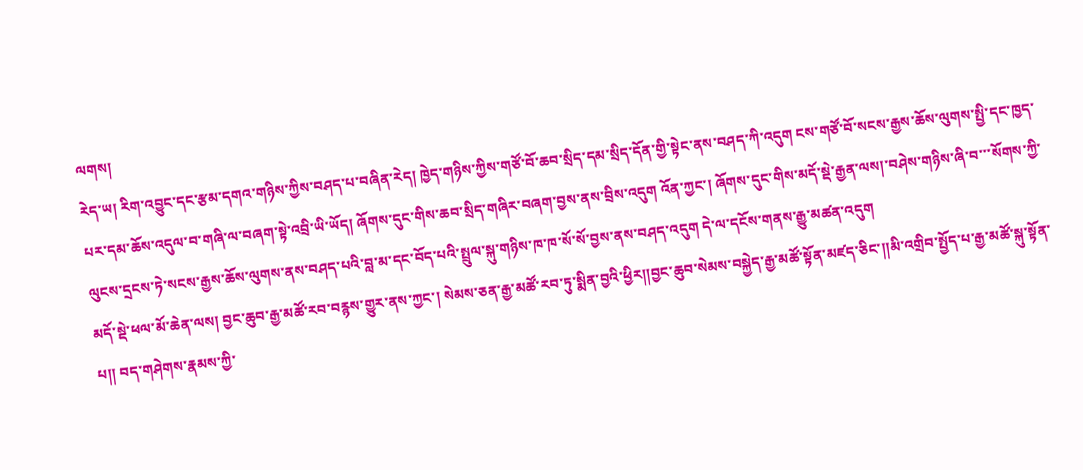ལགས།
རེད་ཡ། རིག་འབྱུང་དང་རྩམ་དགའ་གཉིས་ཀྱིས་བཤད་པ་བཞིན་རེད། ཁྱེད་གཉིས་ཀྱིས་གཙོ་བོ་ཆབ་སྲིད་དམ་སྲིད་དོན་གྱི་སྟེང་ནས་བཤད་ཀི་འདུག ངས་གཙོ་བོ་སངས་རྒྱས་ཆོས་ལུགས་སྤྱི་དང་ཁྱད་པར་དམ་ཆོས་འདུལ་བ་གཞི་ལ་བཞག་སྟེ་འབྲི་ཡི་ཡོད། ཞོགས་དུང་གིས་ཆབ་སྲིད་གཞིར་བཞག་བྱས་ནས་བྲིས་འདུག འོན་ཀྱང་། ཞོགས་དུང་གིས་མདོ་སྡེ་རྒྱན་ལས།་བཤེས་གཉིས་ཞི་བ་་་སོགས་ཀྱི་ལུངས་དྲངས་ཏེ་སངས་རྒྱས་ཆོས་ལུགས་ནས་བཤད་པའི་བླ་མ་དང་བོད་པའི་སྤྲུལ་སྐུ་གཉིས་ཁ་ཁ་སོ་སོ་བྱས་ནས་བཤད་འདུག དེ་ལ་དངོས་གནས་རྒྱུ་མཚན་འདུག
མདོ་སྡེ་ཕལ་མོ་ཆེན་ལས། བྱང་ཆུབ་རྒྱ་མཚོ་རབ་བརྙས་གྱུར་ནས་ཀྱང་། སེམས་ཅན་རྒྱ་མཚོ་རབ་ཏུ་སྨིན་བྱའི་ཕྱིར།།བྱང་ཆུབ་སེམས་བསྐྱེད་རྒྱ་མཚོ་སྟོན་མཛད་ཅིང་།།མི་འགྲིབ་སྤྱོད་པ་རྒྱ་མཚོ་སྐུ་སྟོན་པ།། བད་གཤེགས་རྣམས་ཀྱི་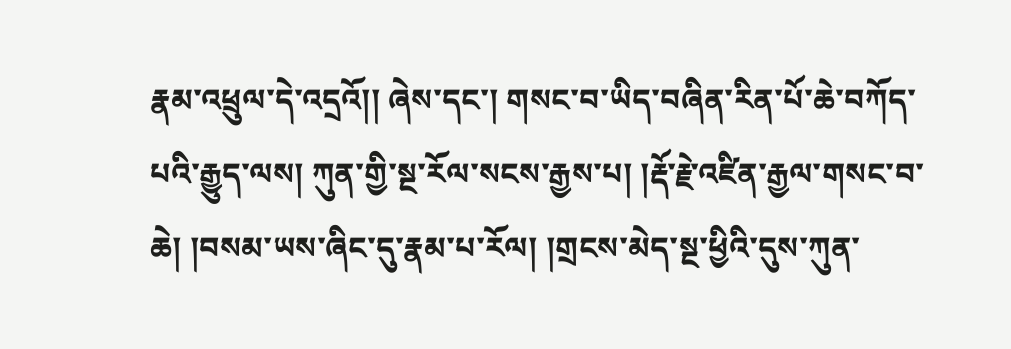རྣམ་འཕྲུལ་དེ་འདྲའོ།། ཞེས་དང་། གསང་བ་ཡིད་བཞིན་རིན་པོ་ཆེ་བཀོད་པའི་རྒྱུད་ལས། ཀུན་གྱི་སྔ་རོལ་སངས་རྒྱས་པ། །རྡོ་རྗེ་འཛིན་རྒྱལ་གསང་བ་ཆེ། །བསམ་ཡས་ཞིང་དུ་རྣམ་པ་རོལ། །གྲངས་མེད་སྔ་ཕྱིའི་དུས་ཀུན་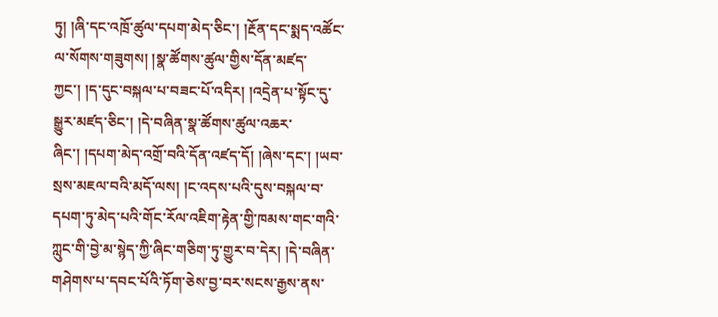ཏུ། །ཞི་དང་འཁྲོ་ཚུལ་དཔག་མེད་ཅིང་། །རྔོན་དང་སྨད་འཚོང་ལ་སོགས་གཟུགས། །སྣ་ཚོགས་ཚུལ་གྱིས་དོན་མཛད་ཀྱང་། །ད་དུང་བསྐལ་པ་བཟང་པོ་འདིར། །འདྲེན་པ་སྟོང་དུ་སྒྱུར་མཛད་ཅིང་། །དེ་བཞིན་སྣ་ཚོགས་ཚུལ་འཆར་ཞིང་། །དཔག་མེད་འགྲོ་བའི་དོན་འཛད་དོ། །ཞེས་དང་། །ཡབ་སྲས་མཇལ་བའི་མདོ་ལས། །ང་འདས་པའི་དུས་བསྐལ་བ་དཔག་ཏུ་མེད་པའི་གོང་རོལ་འཇིག་རྟེན་གྱི་ཁམས་གང་གའི་ཀླུང་གི་བྱེ་མ་སྙེད་ཀྱི་ཞིང་གཅིག་ཏུ་གྱུར་བ་དེར། །དེ་བཞིན་གཤེགས་པ་དབང་པོའི་ཏོག་ཅེས་བྱ་བར་སངས་རྒྱས་ནས་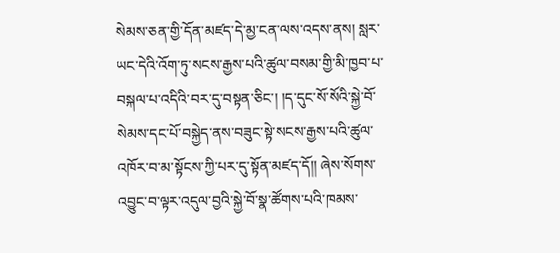སེམས་ཅན་གྱི་དོན་མཛད་དེ་མྱ་ངན་ལས་འདས་ནས། སླར་ཡང་དེའི་འོག་ཏུ་སངས་རྒྱས་པའི་ཚུལ་བསམ་གྱི་མི་ཁྱབ་པ་བསྐལ་པ་འདིའི་བར་དུ་བསྟན་ཅིང་། །ད་དུང་སོ་སོའི་སྐྱེ་བོ་སེམས་དང་པོ་བསྐྱེད་ནས་བཟུང་སྟེ་སངས་རྒྱས་པའི་ཚུལ་འཁོར་བ་མ་སྟོངས་ཀྱི་པར་དུ་སྟོན་མཛད་དོ།། ཞེས་སོགས་འབྱུང་བ་ལྟར་འདུལ་བྱའི་སྐྱེ་བོ་སྣ་ཚོགས་པའི་ཁམས་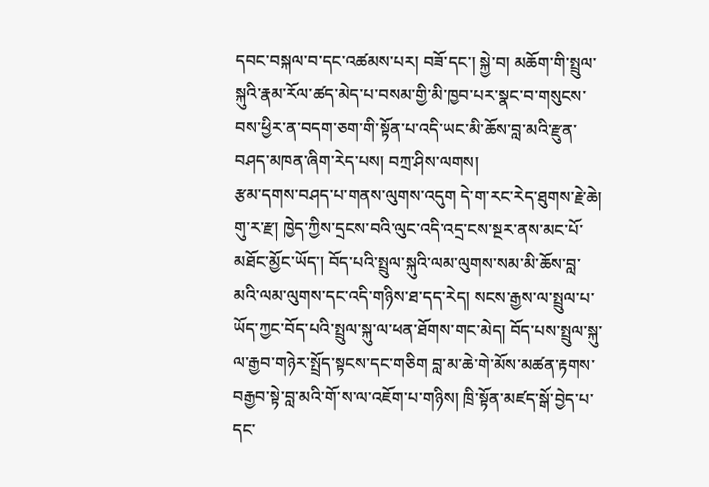དབང་བསྐལ་བ་དང་འཚམས་པར། བཟོ་དང་། སྐྱེ་བ། མཆོག་གི་སྤྲུལ་སྐུའི་རྣམ་རོལ་ཚད་མེད་པ་བསམ་གྱི་མི་ཁྱབ་པར་སྣང་བ་གསུངས་བས་ཕྱིར་ན་བདག་ཅག་གི་སྟོན་པ་འདི་ཡང་མི་ཆོས་བླ་མའི་རྫུན་བཤད་མཁན་ཞིག་རེད་པས། བཀྲ་ཤིས་ལགས།
རྩམ་དགས་བཤད་པ་གནས་ལུགས་འདུག དེ་ག་རང་རེད་ཐུགས་རྗེ་ཆེ།
གུ་ར་རྫ། ཁྱེད་ཀྱིས་དྲངས་བའི་ལུང་འདི་འདྲ་ངས་སྔར་ནས་མང་པོ་མཐོང་མྱོང་ཡོད་། བོད་པའི་སྤྲུལ་སྐུའི་ལམ་ལུགས་སམ་མི་ཆོས་བླ་མའི་ལམ་ལུགས་དང་འདི་གཉིས་ཐ་དད་རེད། སངས་རྒྱས་ལ་སྤྲུལ་པ་ཡོད་ཀྱང་བོད་པའི་སྤྲུལ་སྐུ་ལ་ཕན་ཐོགས་གང་མེད། བོད་པས་སྤྲུལ་སྐུ་ལ་རྒྱབ་གཉེར་སྤྲོད་སྟངས་དང་གཅིག བླ་མ་ཆེ་གེ་མོས་མཚན་རྟགས་བརྒྱབ་སྟེ་བླ་མའི་གོ་ས་ལ་འཇོག་པ་གཉིས། ཁྲི་སྟོན་མཛད་སྒོ་བྱེད་པ་དང་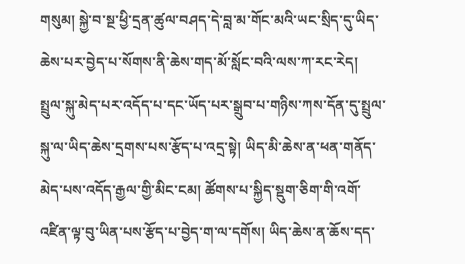གསུམ། སྐྱེ་བ་སྔ་ཕྱི་དྲན་ཚུལ་བཤད་དེ་བླ་མ་གོང་མའི་ཡང་སྲིད་དུ་ཡིད་ཆེས་པར་བྱེད་པ་སོགས་ནི་ཆེས་གད་མོ་སློང་བའི་ལས་ཀ་རང་རེད།
སྤྲུལ་སྐུ་མེད་པར་འདོད་པ་དང་ཡོད་པར་སྒྲུབ་པ་གཉིས་ཀས་དོན་དུ་སྤྲུལ་སྐུ་ལ་ཡིད་ཆེས་དྲགས་པས་རྩོད་པ་འདྲ་སྟེ། ཡིད་མི་ཆེས་ན་ཕན་གནོད་མེད་པས་འདོད་རྒྱལ་གྱི་མིང་ངམ། ཚོགས་པ་སྐྱིད་སྡུག་ཅིག་གི་འགོ་འཛིན་ལྟ་བུ་ཡིན་པས་རྩོད་པ་བྱེད་ག་ལ་དགོས། ཡིད་ཆེས་ན་ཆོས་དད་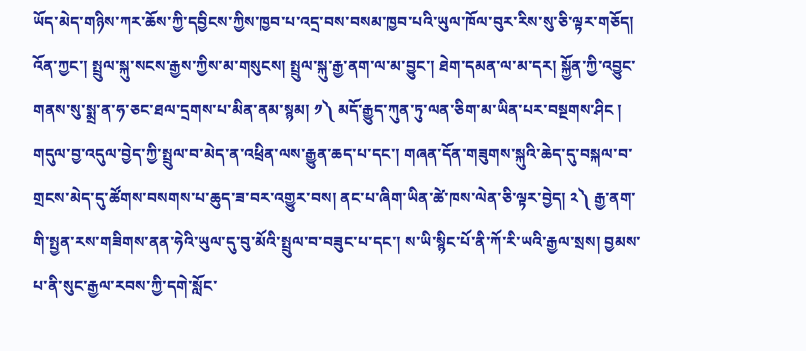ཡོད་མེད་གཉིས་ཀར་ཆོས་ཀྱི་དབྱིངས་ཀྱིས་ཁྱབ་པ་འདྲ་བས་བསམ་ཁྱབ་པའི་ཡུལ་ཁོལ་བུར་རིས་སུ་ཅི་ལྟར་གཅོད། འོན་ཀྱང་། སྤྲུལ་སྐུ་སངས་རྒྱས་ཀྱིས་མ་གསུངས། སྤྲུལ་སྐུ་རྒྱ་ནག་ལ་མ་བྱུང་། ཐེག་དམན་ལ་མ་དར། སྐྱོན་ཀྱི་འབྱུང་གནས་སུ་སྨྲ་ན་ཧ་ཅང་ཐལ་དྲགས་པ་མིན་ནམ་སྙམ། ༡༽ མདོ་རྒྱུད་ཀུན་ཏུ་ལན་ཅིག་མ་ཡིན་པར་བསྔགས་ཤིང ། གདུལ་བྱ་འདུལ་བྱེད་ཀྱི་སྤྲུལ་བ་མེད་ན་འཕྲིན་ལས་རྒྱུན་ཆད་པ་དང་། གཞན་དོན་གཟུགས་སྐུའི་ཆེད་དུ་བསྐལ་བ་གྲངས་མེད་དུ་ཚོགས་བསགས་པ་ཆུད་ཟ་བར་འགྱུར་བས། ནང་པ་ཞིག་ཡིན་ཚེ་ཁས་ལེན་ཅི་ལྟར་བྱེད། ༢༽ རྒྱ་ནག་གི་སྤྱན་རས་གཟིགས་ནན་ཧེའི་ཡུལ་དུ་བུ་མོའི་སྤྲུལ་བ་བཟུང་པ་དང་། ས་ཡི་སྙིང་པོ་ནི་ཀོ་རི་ཡའི་རྒྱལ་སྲས། བྱམས་པ་ནི་སུང་རྒྱལ་རབས་ཀྱི་དགེ་སློང་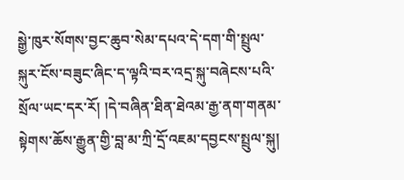སྒྱེ་ཁུར་སོགས་བྱང་ཆུབ་སེམ་དཔའ་དེ་དག་གི་སྤྲུལ་སྐུར་ངོས་བཟུང་ཞིང་ད་ལྟའི་བར་འདྲ་སྐུ་བཞེངས་པའི་སྲོལ་ཡང་དར་རོ། །དེ་བཞིན་ཐིན་ཐེའམ་རྒྱ་ནག་གནམ་སྟེགས་ཆོས་རྒྱུན་གྱི་བླ་མ་ཀྲི་དྲོ་འཇམ་དབྱངས་སྤྲུལ་སྐུ།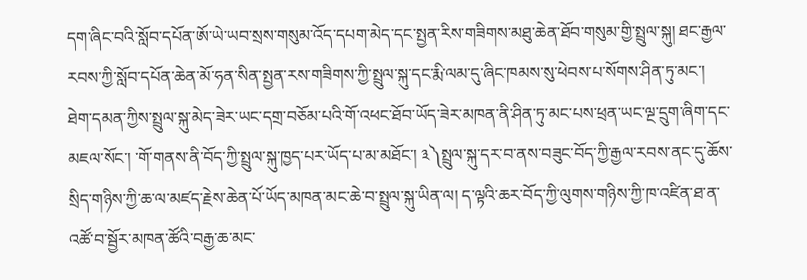དག་ཞིང་བའི་སློབ་དཔོན་ཨོ་ཡེ་ཡབ་སྲས་གསུམ་འོད་དཔག་མེད་དང་སྤྱན་རིས་གཟིགས་མཐུ་ཆེན་ཐོབ་གསུམ་གྱི་སྤྲུལ་སྐུ། ཐང་རྒྱལ་རབས་ཀྱི་སློབ་དཔོན་ཆེན་མོ་ཧན་སིན་སྤྱན་རས་གཟིགས་ཀྱི་སྤྲུལ་སྐུ་དང་རྨི་ལམ་དུ་ཞིང་ཁམས་སུ་ཕེབས་པ་སོགས་ཤིན་ཏུ་མང་། ཐེག་དམན་ཀྱིས་སྤྲུལ་སྐུ་མེད་ཟེར་ཡང་དགྲ་བཅོམ་པའི་གོ་འཕང་ཐོབ་ཡོད་ཟེར་མཁན་ནི་ཤིན་ཏུ་མང་པས་ཕྲན་ཡང་ལྔ་དྲུག་ཞིག་དང་མཇལ་སོང་། ་གོ་གནས་ནི་བོད་ཀྱི་སྤྲུལ་སྐུ་ཁྱད་པར་ཡོད་པ་མ་མཐོང་། ༣༽སྤྲུལ་སྐུ་དར་བ་ནས་བཟུང་བོད་ཀྱི་རྒྱལ་རབས་ནང་དུ་ཆོས་སྲིད་གཉིས་ཀྱི་ཆ་ལ་མཛད་རྗེས་ཆེན་པོ་ཡོད་མཁན་མང་ཆེ་བ་སྤྲུལ་སྐུ་ཡིན་ལ། ད་ལྟའི་ཆར་བོད་ཀྱི་ལུགས་གཉིས་ཀྱི་ཁ་འཛིན་ཐ་ན་འཚོ་བ་སྦྱོར་མཁན་ཚོའི་བརྒྱ་ཆ་མང་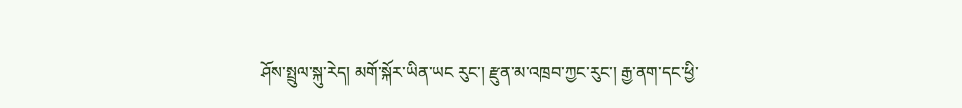ཤོས་སྤྲུལ་སྐུ་རེད། མགོ་སྐོར་ཡིན་ཡང རུང་། རྫུན་མ་འཁྲབ་ཀྱང་རུང་། རྒྱ་ནག་དང་ཕྱི་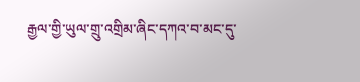རྒྱལ་གྱི་ཡུལ་གྲུ་འགྲིམ་ཞིང་དཀའ་བ་མང་དུ་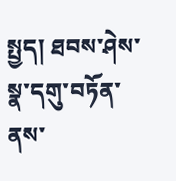སྤྱད། ཐབས་ཤེས་སྣ་དགུ་བཏོན་ནས་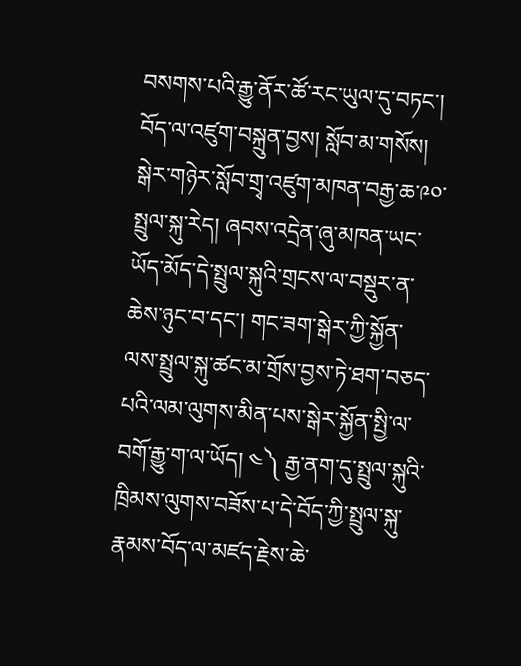བསགས་པའི་རྒྱུ་ནོར་ཚོ་རང་ཡུལ་དུ་བཏང་། བོད་ལ་འཛུག་བསྐྲུན་བྱས། སློབ་མ་གསོས། སྒེར་གཉེར་སློབ་གྲྭ་འཛུག་མཁན་བརྒྱ་ཆ་༩༠་སྤྲུལ་སྐུ་རེད། ཞབས་འདྲེན་ཞུ་མཁན་ཡང་ཡོད་མོད་དེ་སྤྲུལ་སྐུའི་གྲངས་ལ་བསྡུར་ན་ཆེས་ཉུང་བ་དང་། གང་ཟག་སྒེར་ཀྱི་སྐྱོན་ལས་སྤྲུལ་སྐུ་ཚང་མ་གྲོས་བྱས་ཏེ་ཐག་བཅད་པའི་ལམ་ལུགས་མིན་པས་སྒེར་སྐྱོན་སྤྱི་ལ་བགོ་རྒྱུ་ག་ལ་ཡོད། ༤༽ རྒྱ་ནག་དུ་སྤྲུལ་སྐུའི་ཁྲིམས་ལུགས་བཟོས་པ་དེ་བོད་ཀྱི་སྤྲུལ་སྐུ་རྣམས་བོད་ལ་མཛད་རྗེས་ཆེ་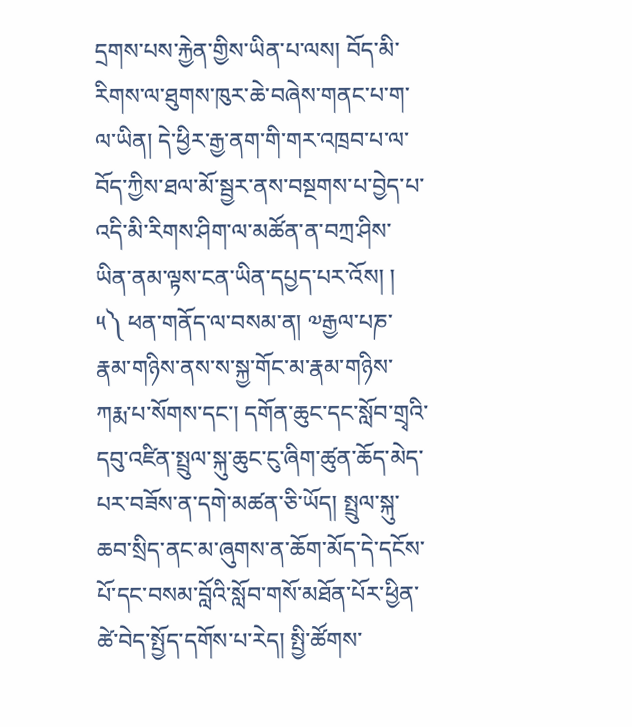དྲགས་པས་རྐྱེན་གྱིས་ཡིན་པ་ལས། བོད་མི་རིགས་ལ་ཐུགས་ཁུར་ཆེ་བཞེས་གནང་པ་ག་ལ་ཡིན། དེ་ཕྱིར་རྒྱ་ནག་གི་གར་འཁྲབ་པ་ལ་བོད་ཀྱིས་ཐལ་མོ་སྦྱར་ནས་བསྔགས་པ་བྱེད་པ་འདི་མི་རིགས་ཤིག་ལ་མཚོན་ན་བཀྲ་ཤིས་ཡིན་ནམ་ལྟས་ངན་ཡིན་དཔྱད་པར་འོས། ། ༥༽ ཕན་གནོད་ལ་བསམ་ན། ༧རྒྱལ་པཎ་རྣམ་གཉིས་ནས་ས་སྐྱ་གོང་མ་རྣམ་གཉིས་ཀརྨ་པ་སོགས་དང་། དགོན་ཆུང་དང་སློབ་གྲྭའི་དབུ་འཛིན་སྤྲུལ་སྐུ་ཆུང་ངུ་ཞིག་ཚུན་ཆོད་མེད་པར་བཟོས་ན་དགེ་མཚན་ཅི་ཡོད། སྤྲུལ་སྐུ་ཆབ་སྲིད་ནང་མ་ཞུགས་ན་ཆོག་མོད་དེ་དངོས་པོ་དང་བསམ་བློའི་སློབ་གསོ་མཐོན་པོར་ཕྱིན་ཚེ་བེད་སྤྱོད་དགོས་པ་རེད། སྤྱི་ཚོགས་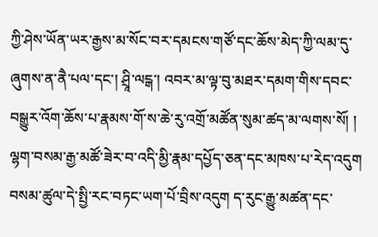ཀྱི་ཤེས་ཡོན་ཡར་རྒྱས་མ་སོང་བར་དམངས་གཙོ་དང་ཆོས་མེད་ཀྱི་ལམ་དུ་ཞུགས་ན་ནཻ་པལ་དང་། ཤྲཱི་ལངྒ་། འབར་མ་ལྟ་བུ་མཐར་དམག་གིས་དབང་བསྒྱུར་འོག་ཆོས་པ་རྣམས་གོ་ས་ཆེ་རུ་འགྲོ་མཚོན་སུམ་ཚད་མ་ལགས་སོ། །
ལྷག་བསམ་རྒྱ་མཚོ་ཟེར་བ་འདི་མྱི་རྣམ་དཔྱོད་ཅན་དང་མཁས་པ་རེད་འདུག བསམ་ཚུལ་དེ་སྤྱི་རང་བཏང་ཡག་པོ་བྲིས་འདུག ད་རུང་རྒྱུ་མཚན་དང་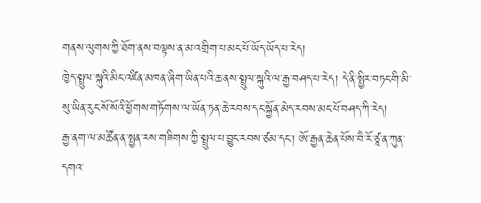གནས་ལུགས་ཀྱི་ཐོག་ནས་བལྟས་ན་མ་འགྲིག་པ་མང་པོ་ཡོད་ཡོད་པ་རེད།
ཁྱེད་སྤྲུལ་སྐུའི་མིང་འཛིན་མཁན་ཞིག་ཡིན་པའི་ཆ་ནས་སྤྲུལ་སྐུའི་ལ་རྒྱ་བཤད་པ་རེད། དེ་ནི་སྤྱིར་བཏང་གི་མི་སུ་ཡིན་རུང་སོ་སོའི་ཕྱོགས་གཏོགས་ལ་ཡོན་ཏན་ཆེ་རབས་དང་སྐྱོན་མེད་རབས་མང་པོ་བཤད་ཀི་རེད།
རྒྱ་ནག་ལ་མཚོན་ན་སྤྱན་རས་གཟིགས་ཀྱི་སྤྲུལ་པ་བྱུང་རབས་ཙམ་དང་། ཨོ་རྒྱན་ཆེན་པོས་བཻ་རོ་ཙཱ་ན་ཀུན་དགའ་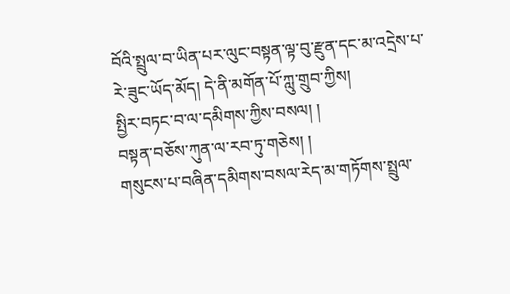བོའི་སྤྲུལ་བ་ཡིན་པར་ལུང་བསྟན་ལྟ་བུ་རྫུན་དང་མ་འདྲེས་པ་རེ་ཟུང་ཡོད་མོད། དེ་ནི་མགོན་པོ་ཀླུ་གྲུབ་ཀྱིས།
སྤྱིར་བཏང་བ་ལ་དམིགས་ཀྱིས་བསལ། །
བསྟན་བཅོས་ཀུན་ལ་རབ་ཏུ་གཅེས། །
གསུངས་པ་བཞིན་དམིགས་བསལ་རེད་མ་གཏོགས་སྤྲུལ་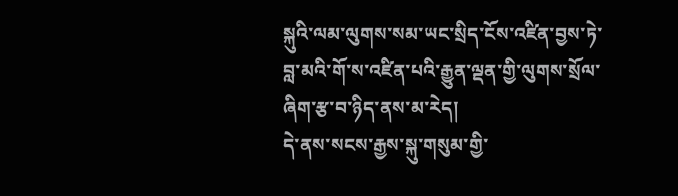སྐུའི་ལམ་ལུགས་སམ་ཡང་སྲིད་ངོས་འཛིན་བྱས་ཏེ་བླ་མའི་གོ་ས་འཛིན་པའི་རྒྱུན་ལྡན་གྱི་ལུགས་སྲོལ་ཞིག་རྩ་བ་ཉིད་ནས་མ་རེད།
དེ་ནས་སངས་རྒྱས་སྐུ་གསུམ་གྱི་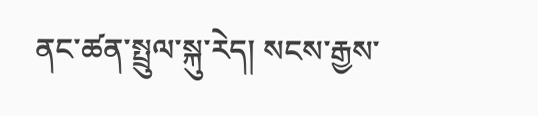ནང་ཚན་སྤྲུལ་སྐུ་རེད། སངས་རྒྱས་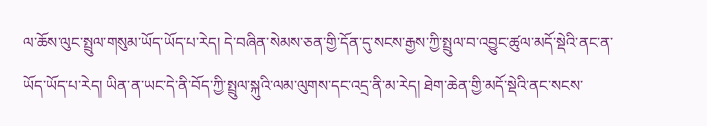ལ་ཆོས་ལུང་སྤྲུལ་གསུམ་ཡོད་ཡོད་པ་རེད། དེ་བཞིན་སེམས་ཅན་གྱི་དོན་དུ་སངས་རྒྱས་ཀྱི་སྤྲུལ་བ་འབྱུང་ཚུལ་མདོ་སྡེའི་ནང་ན་ཡོད་ཡོད་པ་རེད། ཡིན་ན་ཡང་དེ་ནི་བོད་ཀྱི་སྤྲུལ་སྐུའི་ལམ་ལུགས་དང་འདྲ་ནི་མ་རེད། ཐེག་ཆེན་གྱི་མདོ་སྡེའི་ནང་སངས་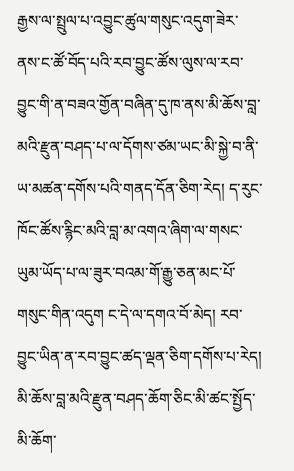རྒྱས་ལ་སྤྲུལ་པ་འབྱུང་ཚུལ་གསུང་འདུག་ཟེར་ནས་ང་ཚོ་བོད་པའི་རབ་བྱུང་ཚོས་ལུས་ལ་རབ་བྱུང་གི་ན་བཟའ་གྱོན་བཞིན་དུ་ཁ་ནས་མི་ཆོས་བླ་མའི་རྫུན་བཤད་པ་ལ་དོགས་ཙམ་ཡང་མི་སྐྱེ་བ་ནི་ཡ་མཚན་དགོས་པའི་གནད་དོན་ཅིག་རེད། ད་རུང་ཁོང་ཚོས་རྙིང་མའི་བླ་མ་འགའ་ཞིག་ལ་གསང་ཡུམ་ཡོད་པ་ལ་ཟུར་བའམ་གོ་རྒྱུ་ཅན་མང་པོ་གསུང་གིན་འདུག ང་དེ་ལ་དགའ་བོ་མེད། རབ་བྱུང་ཡིན་ན་རབ་བྱུང་ཚད་ལྡན་ཅིག་དགོས་པ་རེད། མི་ཆོས་བླ་མའི་རྫུན་བཤད་ཆོག་ཅིང་མི་ཚང་སྤྱོད་མི་ཆོག་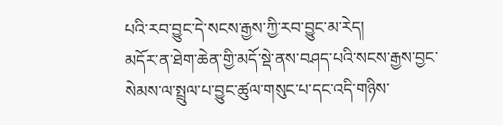པའི་རབ་བྱུང་དེ་སངས་རྒྱས་ཀྱི་རབ་བྱུང་མ་རེད།
མདོར་ན་ཐེག་ཆེན་གྱི་མདོ་སྡེ་ནས་བཤད་པའི་སངས་རྒྱས་བྱང་སེམས་ལ་སྤྲུལ་པ་བྱུང་ཚུལ་གསུང་པ་དང་འདི་གཉིས་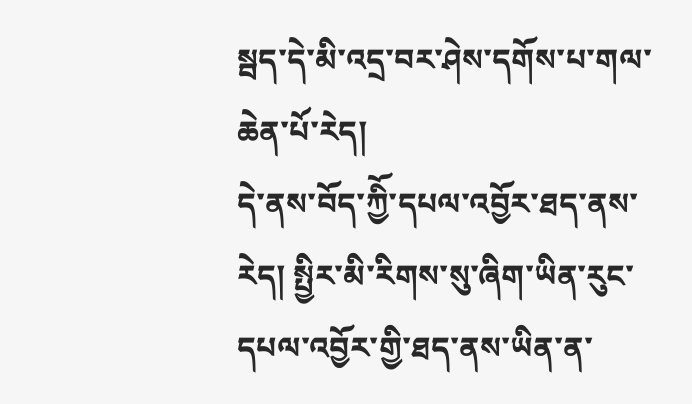སྦད་དེ་མི་འདྲ་བར་ཤེས་དགོས་པ་གལ་ཆེན་པོ་རེད།
དེ་ནས་བོད་ཀྱིོ་དཔལ་འབྱོར་ཐད་ནས་རེད། སྤྱིར་མི་རིགས་སུ་ཞིག་ཡིན་རུང་དཔལ་འབྱོར་གྱི་ཐད་ནས་ཡིན་ན་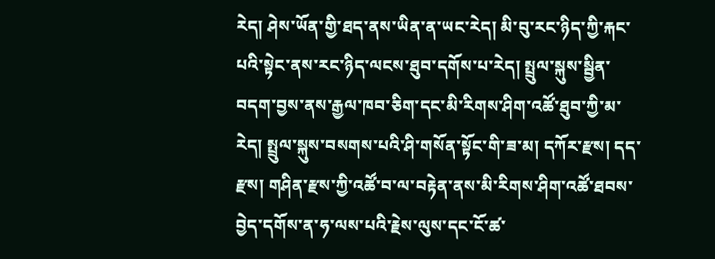རེད། ཤེས་ཡོན་གྱི་ཐད་ནས་ཡིན་ན་ཡང་རེད། མི་བུ་རང་ཉིད་ཀྱི་རྐང་པའི་སྟེང་ནས་རང་ཉིད་ལངས་ཐུབ་དགོས་པ་རེད། སྤྲུལ་སྐུས་སྦྱིན་བདག་བྱས་ནས་རྒྱལ་ཁབ་ཅིག་དང་མི་རིགས་ཤིག་འཚོ་ཐུབ་ཀྱི་མ་རེད། སྤྲུལ་སྐུས་བསགས་པའི་ཤི་གསོན་སྟོང་གི་ཟ་མ། དཀོར་རྫས། དད་རྫས། གཤིན་རྫས་ཀྱི་འཚོ་བ་ལ་བརྟེན་ནས་མི་རིགས་ཤིག་འཚོ་ཐབས་བྱེད་དགོས་ན་ཧ་ལས་པའི་རྗེས་ལུས་དང་ངོ་ཚ་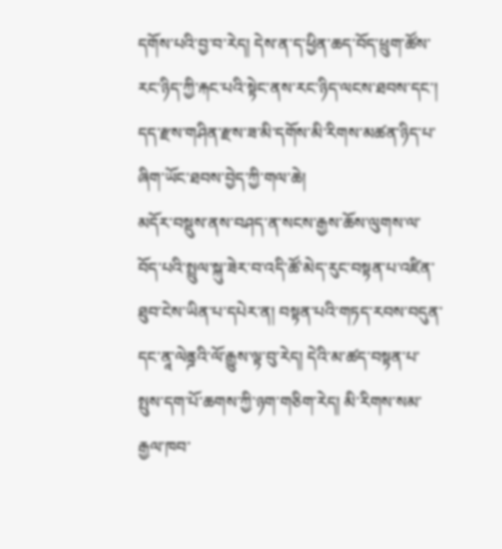དགོས་པའི་བྱ་བ་རེད། དེས་ན་ད་ཕྱིན་ཆད་བོད་ཕྲུག་ཚོས་རང་ཉིད་ཀྱི་རྐང་པའི་སྟེང་ནས་རང་ཉིད་ལངས་ཐབས་དང་། དད་རྫས་གཤིན་རྫས་ཟ་མི་དགོས་མི་རིགས་མཚན་ཉིད་པ་ཞིག་ཡོང་ཐབས་བྱེད་ཀྱི་གལ་ཆེ།
མདོར་བསྡུས་ནས་བཤད་ན་སངས་རྒྱས་ཆོས་ལུགས་ལ་བོད་པའི་སྤྲུལ་སྐུ་ཟེར་བ་འདི་ཚོ་མེད་རུང་བསྟན་པ་འཛིན་ཐུབ་ངེས་ཡིན་པ་དཔེར་ན། བསྟན་པའི་གཏད་རབས་བདུན་དང་ནཱ་ལེནྜའི་ལོ་རྒྱུས་ལྟ་བུ་རེད། དེའི་མ་ཚད་བསྟན་པ་སྤུས་དག་པོ་ཆགས་ཀྱི་ཉག་གཅིག་རེད། མི་རིགས་སམ་རྒྱལ་ཁབ་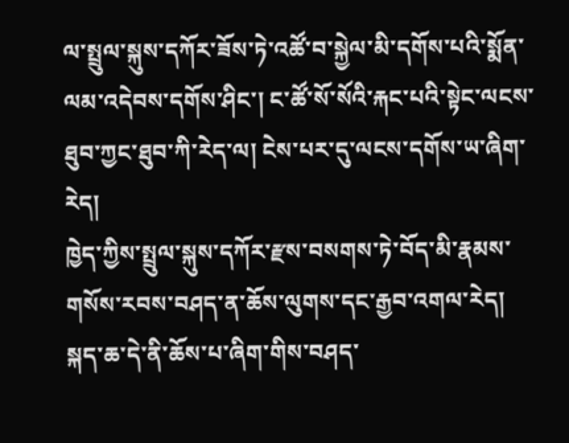ལ་སྤྲུལ་སྐུས་དཀོར་ཟོས་ཏེ་འཚོ་བ་སྐྱེལ་མི་དགོས་པའི་སྨོན་ལམ་འདེབས་དགོས་ཤིང་། ང་ཚོ་སོ་སོའི་རྐང་པའི་སྟེང་ལངས་ཐུབ་ཀྱང་ཐུབ་ཀི་རེད་ལ། ངེས་པར་དུ་ལངས་དགོས་ཡ་ཞིག་རེད།
ཁྱེད་ཀྱིས་སྤྲུལ་སྐུས་དཀོར་རྫས་བསགས་ཏེ་བོད་མི་རྣམས་གསོས་རབས་བཤད་ན་ཆོས་ལུགས་དང་རྒྱབ་འགལ་རེད། སྐད་ཆ་དེ་ནི་ཆོས་པ་ཞིག་གིས་བཤད་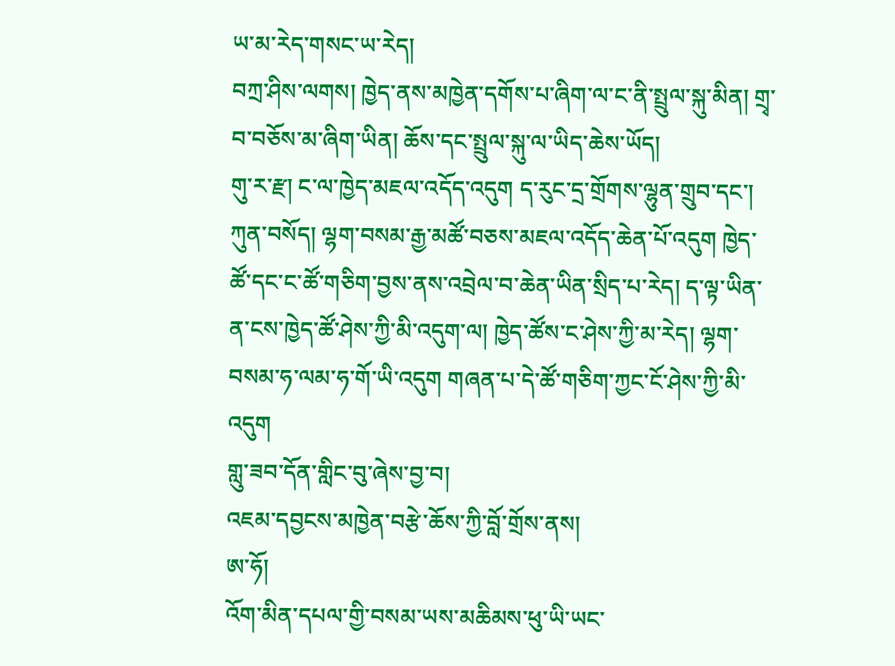ཡ་མ་རེད་གསང་ཡ་རེད།
བཀྲ་ཤིས་ལགས། ཁྱེད་ནས་མཁྱེན་དགོས་པ་ཞིག་ལ་ང་ནི་སྤྲུལ་སྐུ་མིན། གྲྭ་བ་བཅོས་མ་ཞིག་ཡིན། ཆོས་དང་སྤྲུལ་སྐུ་ལ་ཡིད་ཆེས་ཡོད།
གུ་ར་རྫ། ང་ལ་ཁྱེད་མཇལ་འདོད་འདུག ད་རུང་དྲ་གྲོགས་ལྷུན་གྲུབ་དང་། ཀུན་བསོད། ལྷག་བསམ་རྒྱ་མཚོ་བཅས་མཇལ་འདོད་ཆེན་པོ་འདུག ཁྱེད་ཚོ་དང་ང་ཚོ་གཅིག་བྱས་ནས་འབྲེལ་བ་ཆེན་ཡིན་སྲིད་པ་རེད། ད་ལྟ་ཡིན་ན་ངས་ཁྱེད་ཚོ་ཤེས་ཀྱི་མི་འདུག་ལ། ཁྱེད་ཚོས་ང་ཤེས་ཀྱི་མ་རེད། ལྷག་བསམ་ཧ་ལམ་ཧ་གོ་ཡི་འདུག གཞན་པ་དེ་ཚོ་གཅིག་ཀྱང་ངོ་ཤེས་ཀྱི་མི་འདུག
གླུ་ཟབ་དོན་གླིང་བུ་ཞེས་བྱ་བ།
འཇམ་དབྱངས་མཁྱེན་བརྩེ་ཆོས་ཀྱི་བློ་གྲོས་ནས།
ཨ་ཧོ།
འོག་མིན་དཔལ་གྱི་བསམ་ཡས་མཆིམས་ཕུ་ཡི་ཡང་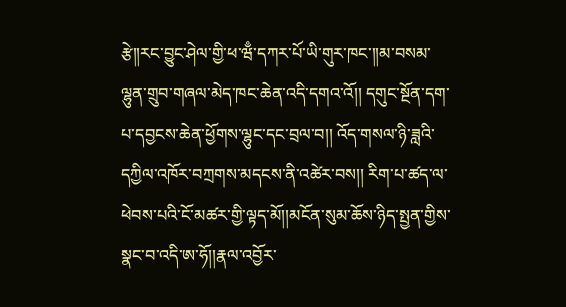རྩེ།།རང་བྱུང་ཤེལ་གྱི་ཕ་ཝྃ་དཀར་པོ་ཡི་གུར་ཁང་།།མ་བསམ་ལྷུན་གྲུབ་གཞལ་མེད་ཁང་ཆེན་འདི་དགའ་འོ།། དགུང་སྔོན་དག་པ་དབྱངས་ཆེན་ཕྱོགས་ལྷུང་དང་བྲལ་བ།། འོད་གསལ་ཉི་ཟླའི་དཀྱིལ་འཁོར་བཀྲགས་མདངས་ནི་འཚེར་བས།། རིག་པ་ཚད་ལ་ཕེབས་པའི་ངོ་མཚར་གྱི་ལྟད་མོ།།མངོན་སུམ་ཆོས་ཉིད་སྤྱན་གྱིས་སྣང་བ་འདི་ཨ་ཧོ།།རྣལ་འབྱོར་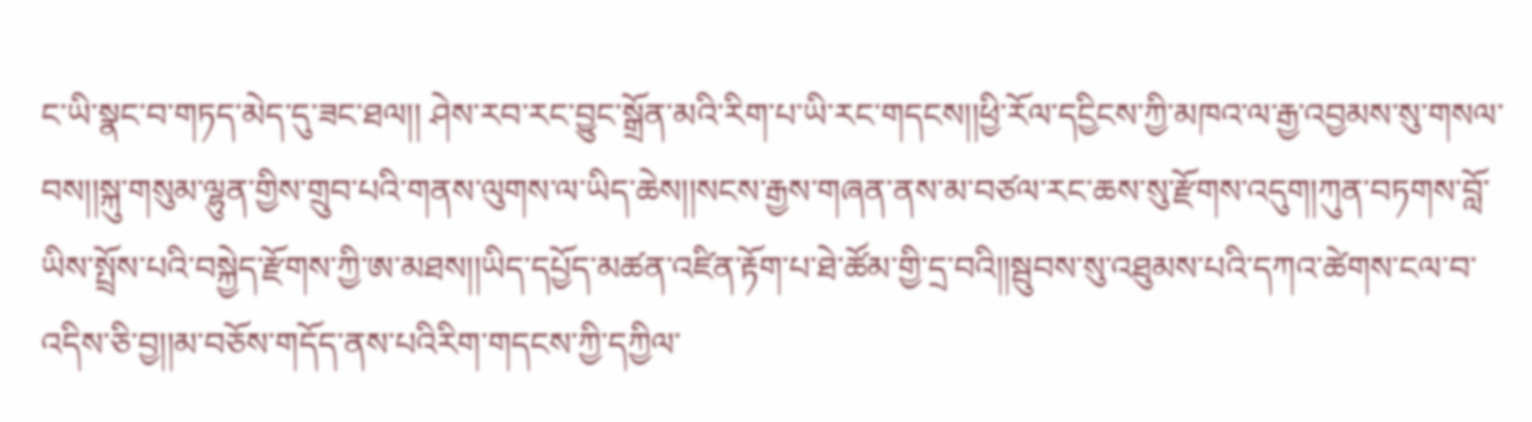ང་ཡི་སྣང་བ་གཏད་མེད་དུ་ཟང་ཐལ།། ཤེས་རབ་རང་བྱུང་སྒྲོན་མའི་རིག་པ་ཡི་རང་གདངས།།ཕྱི་རོལ་དངྱིངས་ཀྱི་མཁའ་ལ་རྒྱ་འབྱམས་སུ་གསལ་བས།།སྐུ་གསུམ་ལྷུན་གྱིས་གྲུབ་པའི་གནས་ལུགས་ལ་ཡིད་ཆེས།།སངས་རྒྱས་གཞན་ནས་མ་བཙལ་རང་ཆས་སུ་རྫོགས་འདུག།ཀུན་བཏགས་བློ་ཡིས་སྤྲོས་པའི་བསྐྱེད་རྫོགས་ཀྱི་ཨ་མཐས།།ཡིད་དཔྱོད་མཚན་འཛིན་རྟོག་པ་ཐེ་ཚོམ་གྱི་དྲ་བའི།།སྦུབས་སུ་འཐུམས་པའི་དཀའ་ཚེགས་ངལ་བ་འདིས་ཅི་བྱ།།མ་བཅོས་གདོད་ནས་པའིརིག་གདངས་ཀྱི་དཀྱིལ་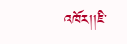འཁོར།།ཇི་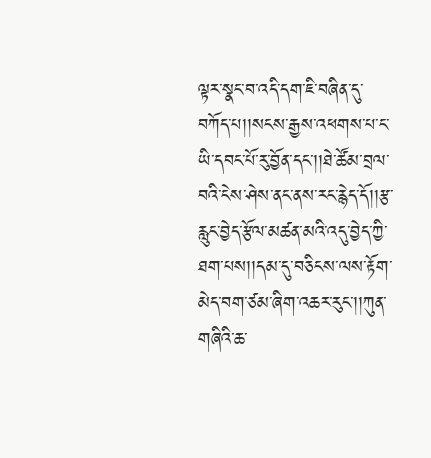ལྟར་སྣང་བ་འདི་དག་ཇི་བཞིན་དུ་བཀོད་པ།།སངས་རྒྱས་འཕགས་པ་ང་ཡི་དབང་པོ་རུ་བྱོན་དང་།།ཐེ་ཚོམ་བྲལ་བའི་ངེས་ཤེས་ནང་ནས་རང་རྙེད་དོ།།རྩ་རླུང་བྱེད་རྩོལ་མཚན་མའི་འདུ་བྱེད་ཀྱི་ཐག་པས།།དམ་དུ་བཅིངས་ལས་རྟོག་མེད་བག་ཙམ་ཞིག་འཆར་རུང་།།ཀུན་གཞིའི་ཆ་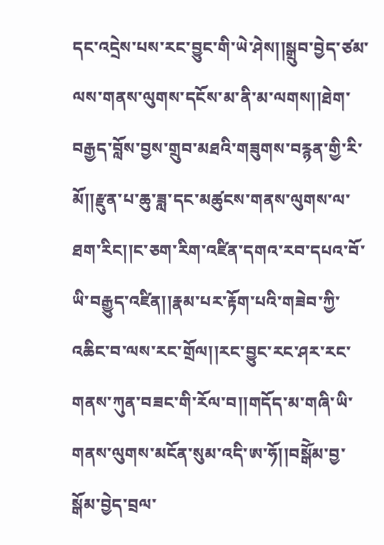དང་འདྲེས་པས་རང་བྱུང་གི་ཡེ་ཤེས།།སྒྲུབ་བྱེད་ཙམ་ལས་གནས་ལུགས་དངོས་མ་ནི་མ་ལགས།།ཐེག་བརྒྱད་བློས་བྱས་གྲུབ་མཐའི་གཟུགས་བརྙན་གྱི་རི་མོ།།རྫུན་པ་ཆུ་ཟླ་དང་མཚུངས་གནས་ལུགས་ལ་ཐག་རིང།།ང་ཅག་རིག་འཛིན་དགའ་རབ་དཔའ་བོ་ཡི་བརྒྱུད་འཛིན།།རྣམ་པར་རྟོག་པའི་གཟེབ་ཀྱི་འཆིང་བ་ལས་རང་གྲོལ།།རང་བྱུང་རང་ཤར་རང་གནས་ཀུན་བཟང་གི་རོལ་བ།།གདོད་མ་གཞི་ཡི་གནས་ལུགས་མངོན་སུམ་འདི་ཨ་ཧོ།།བསྒོེམ་བྱ་སྒོམ་བྱེད་བྲལ་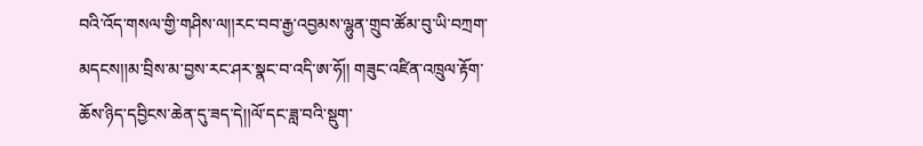བའི་འོད་གསལ་གྱི་གཤིས་ལ།།རང་བབ་རྒྱ་འབྱམས་ལྷུན་གྲུབ་ཚོམ་བུ་ཡི་བཀྲག་མདངས།།མ་བྲིས་མ་བྱས་རང་ཤར་སྣང་བ་འདི་ཨ་ཧོ།། གཟུང་འཛིན་འཁྲུལ་རྟོག་ཆོས་ཉིད་དབྱིངས་ཆེན་དུ་ཟད་དེ།།ལོ་དང་ཟླ་བའི་སྡུག་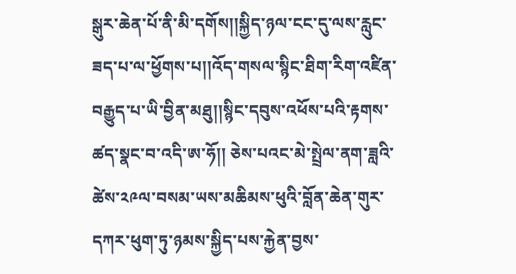སྒུར་ཆེན་པོ་ནི་མི་དགོས།།སྐྱིད་ཉལ་ངང་དུ་ལས་རླུང་ཟད་པ་ལ་ཕྱོགས་པ།།འོད་གསལ་སྙིང་ཐིག་རིག་འཛིན་བརྒྱུད་པ་ཡི་བྱིན་མཐུ།།སྙིང་དབུས་འཕོས་པའི་རྟགས་ཚད་སྣང་བ་འདི་ཨ་ཧོ།། ཅེས་པའང་མེ་སྤྲེལ་ནག་ཟླའི་ཚེས་༢༩ལ་བསམ་ཡས་མཆིམས་ཕུའི་བློན་ཆེན་གུར་དཀར་ཕུག་ཏུ་ཉམས་སྐྱིད་པས་རྐྱེན་བྱས་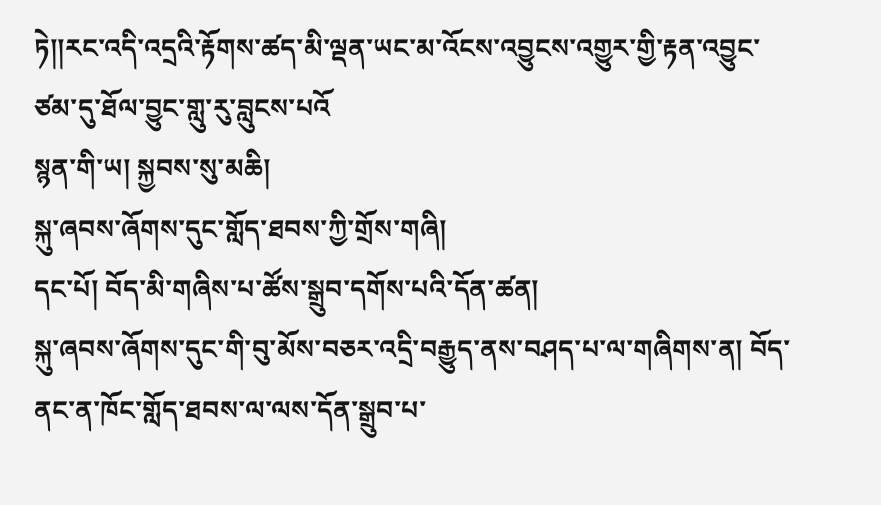ཏེ།།རང་འདི་འདྲའི་རྟོགས་ཚད་མི་ལྡན་ཡང་མ་འོངས་འབྱུངས་འགྱུར་གྱི་རྟན་འབྱུང་ཙམ་དུ་ཐོལ་བྱུང་གླུ་རུ་བླུངས་པའོ
སྙན་གི་ཡ། སྐྱབས་སུ་མཆི།
སྐུ་ཞབས་ཞོགས་དུང་གློད་ཐབས་ཀྱི་གྲོས་གཞི།
དང་པོ། བོད་མི་གཞིས་པ་ཚོས་སྒྲུབ་དགོས་པའི་དོན་ཚན།
སྐུ་ཞབས་ཞོགས་དུང་གི་བུ་མོས་བཅར་འདྲི་བརྒྱུད་ནས་བཤད་པ་ལ་གཞིགས་ན། བོད་ནང་ན་ཁོང་གློད་ཐབས་ལ་ལས་དོན་སྒྲུབ་པ་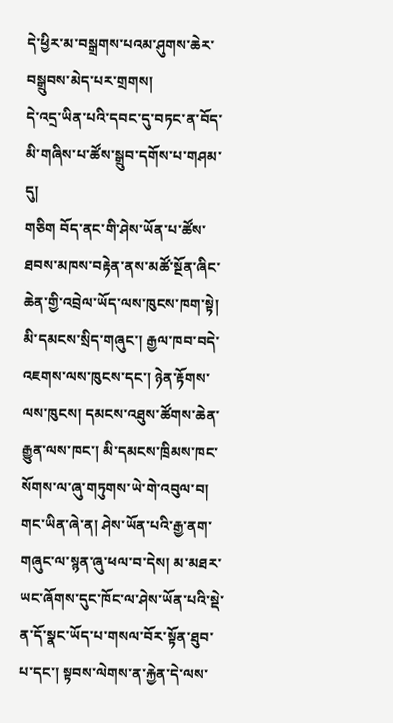དེ་ཕྱིར་མ་བསྒྲགས་པའམ་ཤུགས་ཆེར་བསྒྲུབས་མེད་པར་གྲགས།
དེ་འདྲ་ཡིན་པའི་དབང་དུ་བཏང་ན་བོད་མི་གཞིས་པ་ཚོས་སྒྲུབ་དགོས་པ་གཤམ་དུ།
གཅིག བོད་ནང་གི་ཤེས་ཡོན་པ་ཚོས་ཐབས་མཁས་བརྟེན་ནས་མཚོ་སྔོན་ཞིང་ཆེན་གྱི་འབྲེལ་ཡོད་ལས་ཁུངས་ཁག་སྟེ། མི་དམངས་སྲིད་གཞུང་། རྒྱལ་ཁབ་བདེ་འཇགས་ལས་ཁུངས་དང་། ཉེན་རྟོགས་ལས་ཁུངས། དམངས་འཐུས་ཚོགས་ཆེན་རྒྱུན་ལས་ཁང་། མི་དམངས་ཁྲིམས་ཁང་སོགས་ལ་ཞུ་གཏུགས་ཡེ་གེ་འབུལ་བ།
གང་ཡིན་ཞེ་ན། ཤེས་ཡོན་པའི་རྒྱ་ནག་གཞུང་ལ་སྙན་ཞུ་ཕལ་བ་དེས། མ་མཐར་ཡང་ཞོགས་དུང་ཁོང་ལ་ཤེས་ཡོན་པའི་སྡེ་ན་དོ་སྣང་ཡོད་པ་གསལ་བོར་སྟོན་ཐུབ་པ་དང་། སྟབས་ལེགས་ན་རྐྱེན་དེ་ལས་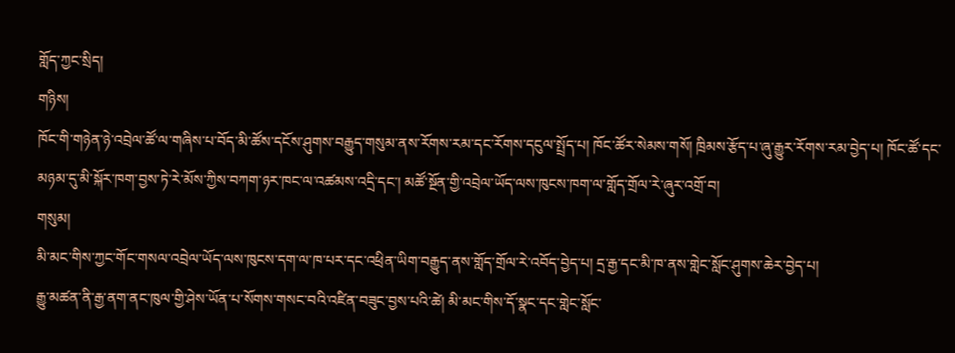གློད་ཀྱང་སྲིད།
གཉིས།
ཁོང་གི་གཉེན་ཉེ་འབྲེལ་ཚོ་ལ་གཞིས་པ་བོད་མི་ཚོས་དངོས་ཤུགས་བརྒྱུད་གསུམ་ནས་རོགས་རམ་དང་རོགས་དངུལ་སྤྲོད་པ། ཁོང་ཚོར་སེམས་གསོ། ཁྲིམས་རྩོད་པ་ཞུ་རྒྱུར་རོགས་རམ་བྱེད་པ། ཁོང་ཚོ་དང་མཉམ་དུ་མི་སྐོར་ཁག་བྱས་ཏེ་རེ་མོས་ཀྱིས་བཀག་ཉར་ཁང་ལ་འཚམས་འདྲི་དང་། མཚོ་སྔོན་གྱི་འབྲེལ་ཡོད་ལས་ཁུངས་ཁག་ལ་གློད་གྲོལ་རེ་ཞུར་འགྲོ་བ།
གསུམ།
མི་མང་གིས་ཀྱང་གོང་གསལ་འབྲེལ་ཡོད་ལས་ཁུངས་དག་ལ་ཁ་པར་དང་འཕྲིན་ཡིག་བརྒྱུད་ནས་གློད་གྲོལ་རེ་འབོད་བྱེད་པ། དྲ་རྒྱ་དང་མི་ཁ་ནས་གླེང་སློང་ཤུགས་ཆེར་བྱེད་པ།
རྒྱུ་མཚན་ནི་རྒྱ་ནག་ནང་ཁུལ་གྱི་ཤེས་ཡོན་པ་སོགས་གསང་བའི་འཛིན་བཟུང་བྱས་པའི་ཚེ། མི་མང་གིས་དོ་སྣང་དང་གླེང་སློང་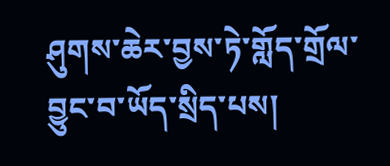ཤུགས་ཆེར་བྱས་ཏེ་གློད་གྲོལ་བྱུང་བ་ཡོད་སྲིད་པས།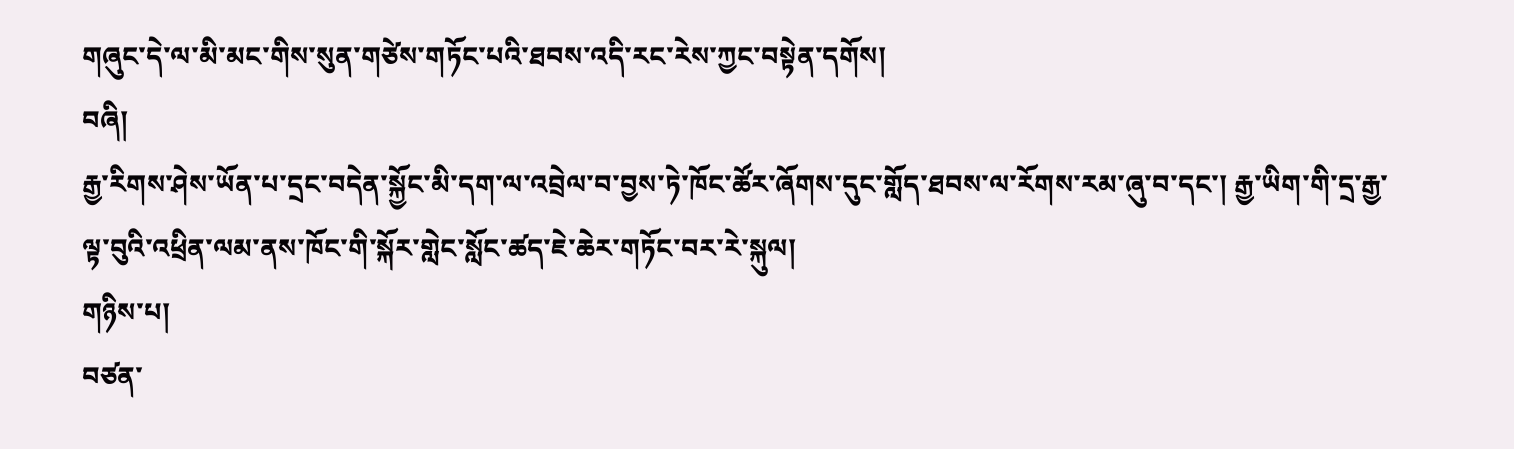གཞུང་དེ་ལ་མི་མང་གིས་སུན་གཙེས་གཏོང་པའི་ཐབས་འདི་རང་རེས་ཀྱང་བསྟེན་དགོས།
བཞི།
རྒྱ་རིགས་ཤེས་ཡོན་པ་དྲང་བདེན་སྐྱོང་མི་དག་ལ་འབྲེལ་བ་བྱས་ཏེ་ཁོང་ཚོར་ཞོགས་དུང་གློད་ཐབས་ལ་རོགས་རམ་ཞུ་བ་དང་། རྒྱ་ཡིག་གི་དྲ་རྒྱ་ལྟ་བུའི་འཕྲིན་ལམ་ནས་ཁོང་གི་སྐོར་གླེང་སློང་ཚད་ཇེ་ཆེར་གཏོང་བར་རེ་སྐུལ།
གཉིས་པ།
བཙན་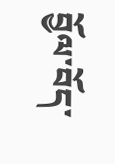བྱོལ་བོད་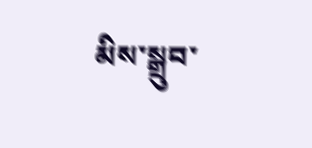མིས་སྒྲུབ་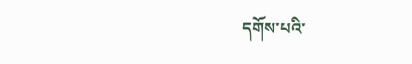དགོས་པའི་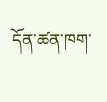དོན་ཚན་ཁག་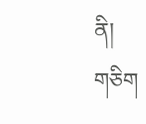ནི།
གཅིག